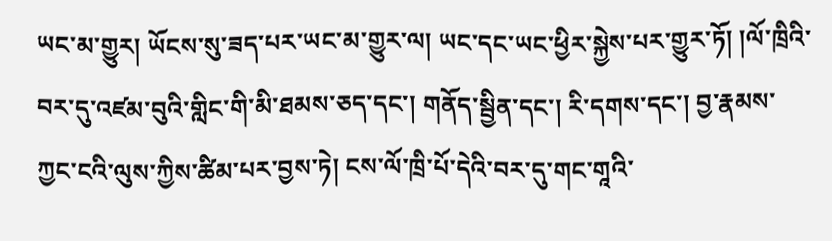ཡང་མ་གྱུར། ཡོངས་སུ་ཟད་པར་ཡང་མ་གྱུར་ལ། ཡང་དང་ཡང་ཕྱིར་སྐྱེས་པར་གྱུར་ཏོ། །ལོ་ཁྲིའི་བར་དུ་འཛམ་བུའི་གླིང་གི་མི་ཐམས་ཅད་དང་། གནོད་སྦྱིན་དང་། རི་དགས་དང་། བྱ་རྣམས་ཀྱང་ངའི་ལུས་ཀྱིས་ཚིམ་པར་བྱས་ཏེ། ངས་ལོ་ཁྲི་པོ་དེའི་བར་དུ་གང་གཱའི་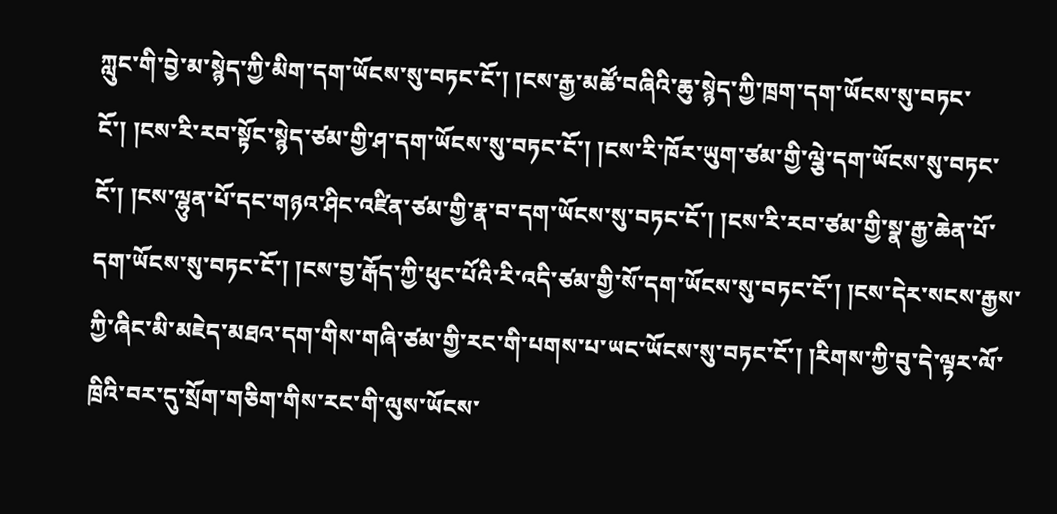ཀླུང་གི་བྱེ་མ་སྙེད་ཀྱི་མིག་དག་ཡོངས་སུ་བཏང་ངོ་། །ངས་རྒྱ་མཚོ་བཞིའི་ཆུ་སྙེད་ཀྱི་ཁྲག་དག་ཡོངས་སུ་བཏང་ངོ་། །ངས་རི་རབ་སྟོང་སྙེད་ཙམ་གྱི་ཤ་དག་ཡོངས་སུ་བཏང་ངོ་། །ངས་རི་ཁོར་ཡུག་ཙམ་གྱི་ལྕེ་དག་ཡོངས་སུ་བཏང་ངོ་། །ངས་ལྷུན་པོ་དང་གཉའ་ཤིང་འཛིན་ཙམ་གྱི་རྣ་བ་དག་ཡོངས་སུ་བཏང་ངོ་། །ངས་རི་རབ་ཙམ་གྱི་སྣ་རྒྱ་ཆེན་པོ་དག་ཡོངས་སུ་བཏང་ངོ་། །ངས་བྱ་རྒོད་ཀྱི་ཕུང་པོའི་རི་འདི་ཙམ་གྱི་སོ་དག་ཡོངས་སུ་བཏང་ངོ་། །ངས་དེར་སངས་རྒྱས་ཀྱི་ཞིང་མི་མཇེད་མཐའ་དག་གིས་གཞི་ཙམ་གྱི་རང་གི་པགས་པ་ཡང་ཡོངས་སུ་བཏང་ངོ་། །རིགས་ཀྱི་བུ་དེ་ལྟར་ལོ་ཁྲིའི་བར་དུ་སྲོག་གཅིག་གིས་རང་གི་ལུས་ཡོངས་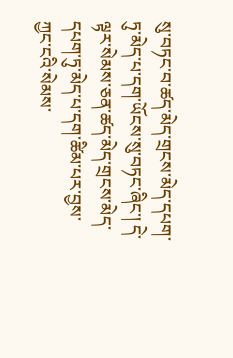སུ་བཏང་བ་ཚད་མེད་གྲངས་མེད་དཔག་ཏུ་མེད་པ་དག་ཡོངས་སུ་བཏང་ཞིང་། དེ་ལྟར་སེམས་ཅན་ཚད་མེད་གྲངས་མེད་དཔག་ཏུ་མེད་པ་དག་ཚིམ་པར་བྱས་ཀྱང་ངའི་སེམས་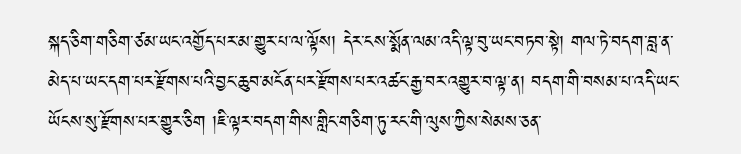སྐད་ཅིག་གཅིག་ཙམ་ཡང་འགྱོད་པར་མ་གྱུར་པ་ལ་ལྟོས། དེར་ངས་སྨོན་ལམ་འདི་ལྟ་བུ་ཡང་བཏབ་སྟེ། གལ་ཏེ་བདག་བླ་ན་མེད་པ་ཡང་དག་པར་རྫོགས་པའི་བྱང་ཆུབ་མངོན་པར་རྫོགས་པར་འཚང་རྒྱ་བར་འགྱུར་བ་ལྟ་ན། བདག་གི་བསམ་པ་འདི་ཡང་ཡོངས་སུ་རྫོགས་པར་གྱུར་ཅིག །ཇི་ལྟར་བདག་གིས་གླིང་གཅིག་ཏུ་རང་གི་ལུས་ཀྱིས་སེམས་ཅན་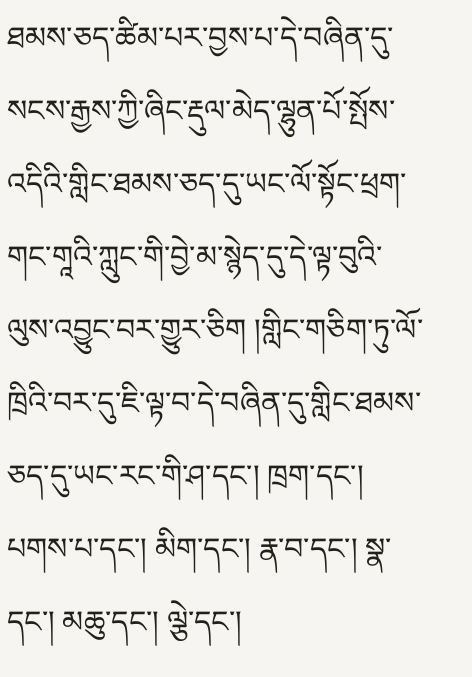ཐམས་ཅད་ཚིམ་པར་བྱས་པ་དེ་བཞིན་དུ་སངས་རྒྱས་ཀྱི་ཞིང་རྡུལ་མེད་ལྷུན་པོ་སྤོས་འདིའི་གླིང་ཐམས་ཅད་དུ་ཡང་ལོ་སྟོང་ཕྲག་གང་གཱའི་ཀླུང་གི་བྱེ་མ་སྙེད་དུ་དེ་ལྟ་བུའི་ལུས་འབྱུང་བར་གྱུར་ཅིག །གླིང་གཅིག་ཏུ་ལོ་ཁྲིའི་བར་དུ་ཇི་ལྟ་བ་དེ་བཞིན་དུ་གླིང་ཐམས་ཅད་དུ་ཡང་རང་གི་ཤ་དང་། ཁྲག་དང་། པགས་པ་དང་། མིག་དང་། རྣ་བ་དང་། སྣ་དང་། མཆུ་དང་། ལྕེ་དང་།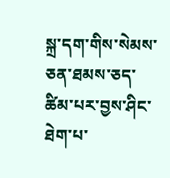སྐྲ་དག་གིས་སེམས་ཅན་ཐམས་ཅད་ཚིམ་པར་བྱས་ཤིང་ཐེག་པ་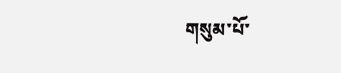གསུམ་པོ་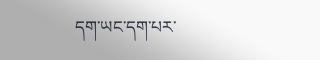དག་ཡང་དག་པར་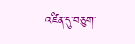འཛིན་དུ་བཅུག་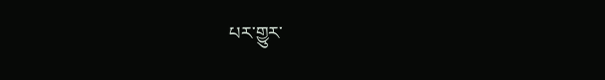པར་གྱུར་